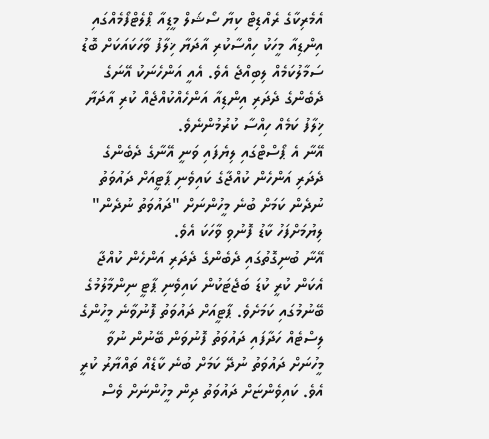އެމެރިކާގެ ރެއްޑިޓް ކިޔާ ސޯޝަލް މީޑިއާ ޕްލެޓްފޯމެއްގައި އިންޑިއާ މީހަކު ހިއްސާކުރި އާދަޔާ ޚިލާފު ވާހަކައަކަށް ބޮޑު ސަމާލުކަމެއް ލިބިއްޖެ އެވެ. އެއީ އަންހެނަކު އޭނަގެ ދެބެންގެ ދެދަރި އިންޑިއާ އަންހެއްކުއްޖެއް ކުރި އާދަޔާ ޚިލާފު ކަމެއް ހިއްސާ ކުރުމުންނެވެ.
އޭނާ އެ ޕޯސްޓްގައި ލިޔެފައި ވަނީ އޭނާގެ ދެބެންގެ ދެދަރި އަންހެން ކުއްޖާގެ ކައިވެނި ޕާޓީއަށް ދައުވަތު ނުދެން ކަމަށް ބުނެ މީހުންނަށް "ދައުވަތު ނުދެން" ލިޔުމަށްފަހު ކާޑު ފޮނުވި ވާހަކަ އެވެ.
އޭނާ ބުނިގޮތުގައި ދެބެންގެ ދެދަރި އަންހެން ކުއްޖާ އެކަން ކުރީ ކުޑަ ބަޖެޓަކުން ކައިވެނި ޕާޓީ ނިންމާލުމުގެ ބޭނުމުގައި ކަމަށެވެ. ޕާޓީއަށް ދައުވަތު ފޮނުވާނެ މީހުންގެ ލިސްޓެއް ހަދާފައި ދައުވަތު ފޮނުވަން ބޭނުން ނުވާ މީހުނަށް ދައުވަތު ނުދޭ ކަމަށް ބުނެ ކާޑެއް ތައްޔާރު ކުރީ އެވެ. ކައިވެންޏަށް ދައުވަތު ދިން މީހުންނަށް ވެސް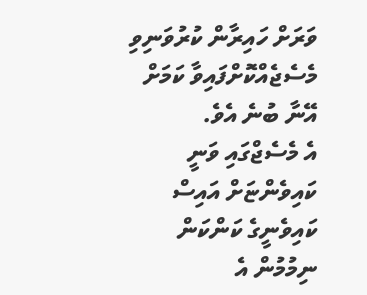ވަރަށް ހައިރާން ކުރުވަނިވި މެސެޖެއްކޮށްފައިވާ ކަމަށް އޭނާ ބުނެ އެވެ.
އެ މެސެޖްގައި ވަނީ ކައިވެންޏަށް އައިސް ކައިވެނީގެ ކަންކަން ނިމުމުން އެ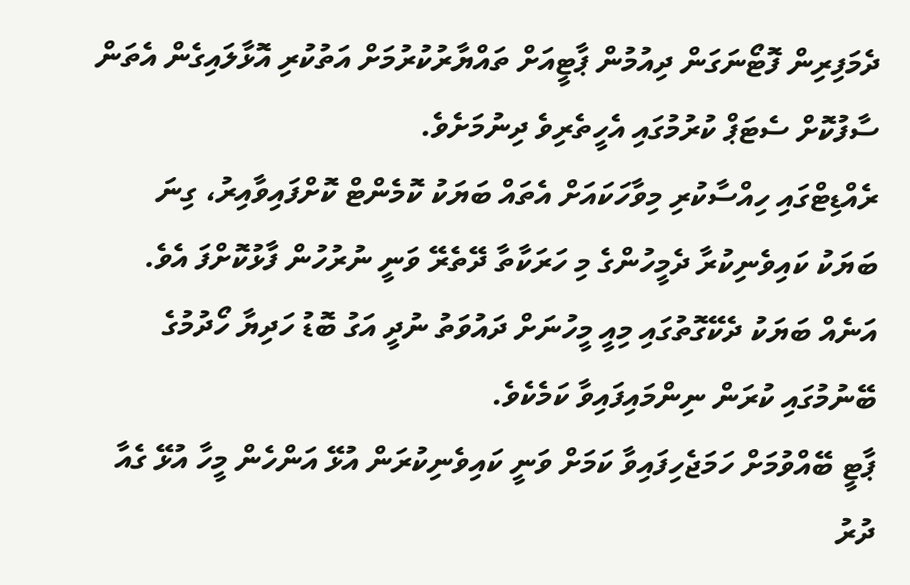ދެމަފިރިން ފޮޓޯނަގަން ދިއުމުން ޕާޓީއަށް ތައްޔާރުކުރުމަށް އަތުކުރި އޮޅާލައިގެން އެތަން ސާފުކޮށް ސެޓަޕް ކުރުމުގައި އެހީތެރިވެ ދިނުމަށެވެ.
ރެއްޑިޓްގައި ހިއްސާކުރި މިވާހަކައަށް އެތައް ބަޔަކު ކޮމެންޓް ކޮށްފައިވާއިރު، ގިނަ ބަޔަކު ކައިވެނިކުރާ ދެމީހުންގެ މި ހަރަކާތާ ދޭތެރޭ ވަނީ ނުރުހުން ފާޅުކޮށްފަ އެވެ. އަނެއް ބަޔަކު ދެކޭގޮތުގައި މިއީ މީހުނަށް ދައުވަތު ނުދީ އަގު ބޮޑު ހަދިޔާ ހޯދުމުގެ ބޭނުމުގައި ކުރަން ނިންމައިފައިވާ ކަމެކެވެ.
ޕާޓީ ބޭއްވުމަށް ހަމަޖެހިފައިވާ ކަމަށް ވަނީ ކައިވެނިކުރަން އުޅޭ އަންހެން މީހާ އުޅޭ ގެއާ ދުރު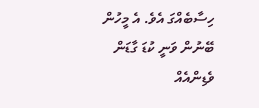ހިސާބެއްގަ އެވެ. އެ މީހުން ބޭނުން ވަނީ ކުޑަ ގާޑަން ވެޑިންއެއް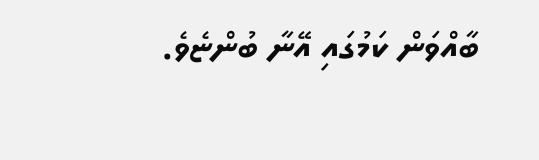ބާއްވަން ކަމުގައި އޭނާ ބުންޏެވެ.